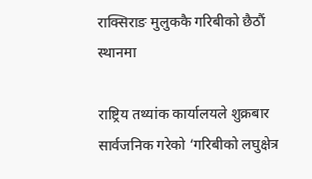राक्सिराङ मुलुककै गरिबीको छैठौं स्थानमा

राष्ट्रिय तथ्यांक कार्यालयले शुक्रबार सार्वजनिक गरेको ‘गरिबीको लघुक्षेत्र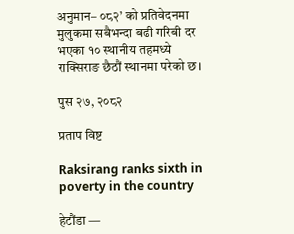अनुमान– ०८२’ को प्रतिवेदनमा मुलुकमा सबैभन्दा बढी गरिबी दर भएका १० स्थानीय तहमध्ये राक्सिराङ छैठौं स्थानमा परेको छ।

पुस २७, २०८२

प्रताप विष्ट

Raksirang ranks sixth in poverty in the country

हेटौंडा —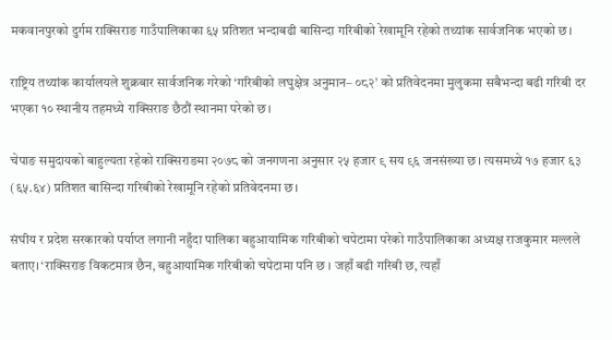मकवानपुरको दुर्गम राक्सिराङ गाउँपालिकाका ६५ प्रतिशत भन्दाबढी बासिन्दा गरिबीको रेखामूनि रहेको तथ्यांक सार्वजनिक भएको छ।

राष्ट्रिय तथ्यांक कार्यालयले शुक्रबार सार्वजनिक गरेको ‘गरिबीको लघुक्षेत्र अनुमान– ०८२’ को प्रतिवेदनमा मुलुकमा सबैभन्दा बढी गरिबी दर भएका १० स्थानीय तहमध्ये राक्सिराङ छैठौं स्थानमा परेको छ।

चेपाङ समुदायको बाहुल्यता रहेको राक्सिराङमा २०७८ को जनगणना अनुसार २५ हजार ९ सय ९६ जनसंख्या छ। त्यसमध्ये १७ हजार ६३ (६५.६४) प्रतिशत बासिन्दा गरिबीको रेखामूनि रहेको प्रतिवेदनमा छ।

संघीय र प्रदेश सरकारको पर्याप्त लगानी नहुँदा पालिका बहुआयामिक गरिबीको चपेटामा परेको गाउँपालिकाका अध्यक्ष राजकुमार मल्लले बताए। ‘राक्सिराङ विकटमात्र छैन, बहुआयामिक गरिबीको चपेटामा पनि छ । जहाँ बढी गरिबी छ, त्यहाँ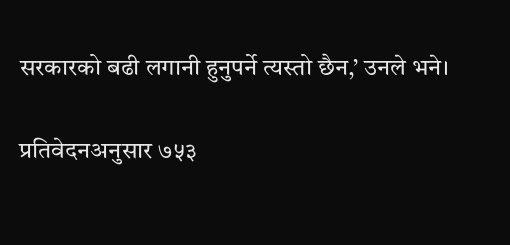सरकारको बढी लगानी हुनुपर्ने त्यस्तो छैन,’ उनले भने।

प्रतिवेदनअनुसार ७५३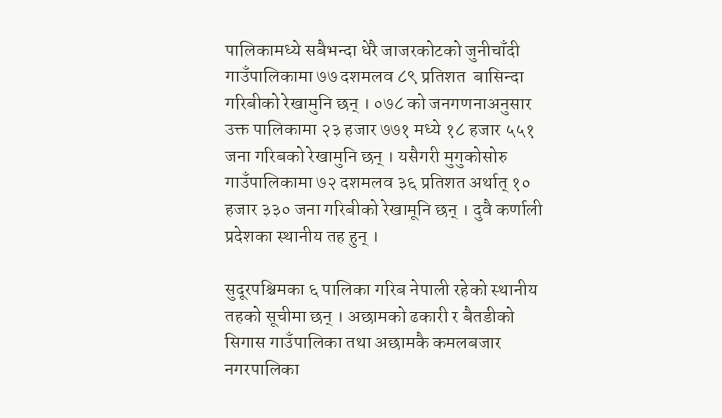पालिकामध्ये सबैभन्दा धेरै जाजरकोटको जुनीचाँदी गाउँपालिकामा ७७ दशमलव ८९ प्रतिशत  बासिन्दा गरिबीको रेखामुनि छन् । ०७८ को जनगणनाअनुसार उक्त पालिकामा २३ हजार ७७१ मध्ये १८ हजार ५५१ जना गरिबको रेखामुनि छन् । यसैगरी मुगुकोसोरु गाउँपालिकामा ७२ दशमलव ३६ प्रतिशत अर्थात् १० हजार ३३० जना गरिबीको रेखामूनि छन् । दुवै कर्णाली प्रदेशका स्थानीय तह हुन् ।

सुदूरपश्चिमका ६ पालिका गरिब नेपाली रहेको स्थानीय तहको सूचीमा छन् । अछामको ढकारी र बैतडीको सिगास गाउँपालिका तथा अछामकै कमलबजार नगरपालिका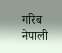गरिब नेपाली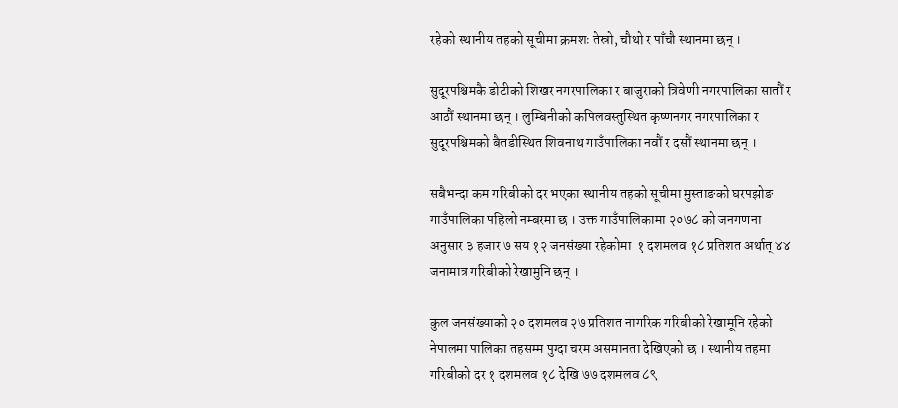रहेको स्थानीय तहको सूचीमा क्रमशः तेस्रो, चौथो र पाँचौ स्थानमा छन् ।

सुदूरपश्चिमकै डोटीको शिखर नगरपालिका र बाजुराको त्रिवेणी नगरपालिका सातौं र आठौं स्थानमा छन् । लुम्बिनीको कपिलवस्तुस्थित कृष्णनगर नगरपालिका र सुदूरपश्चिमको बैतडीस्थित शिवनाथ गाउँपालिका नवौं र दसौं स्थानमा छन् ।

सबैभन्दा कम गरिबीको दर भएका स्थानीय तहको सूचीमा मुस्ताङको घरपझोङ गाउँपालिका पहिलो नम्बरमा छ । उक्त गाउँपालिकामा २०७८ को जनगणना अनुसार ३ हजार ७ सय १२ जनसंख्या रहेकोमा  १ दशमलव १८ प्रतिशत अर्थात् ४४ जनामात्र गरिबीको रेखामुनि छन् ।

कुल जनसंख्याको २० दशमलव २७ प्रतिशत नागरिक गरिबीको रेखामूनि रहेको नेपालमा पालिका तहसम्म पुग्दा चरम असमानता देखिएको छ । स्थानीय तहमा गरिबीको दर १ दशमलव १८ देखि ७७ दशमलव ८९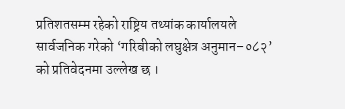प्रतिशतसम्म रहेको राष्ट्रिय तथ्यांक कार्यालयले सार्वजनिक गरेको ‘गरिबीको लघुक्षेत्र अनुमान–०८२’ को प्रतिवेदनमा उल्लेख छ ।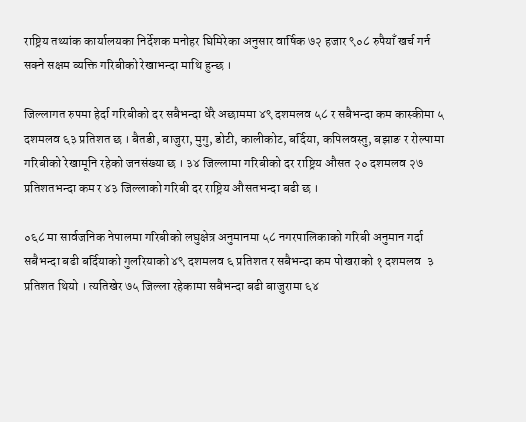राष्ट्रिय तथ्यांक कार्यालयका निर्देशक मनोहर घिमिरेका अनुसार वार्षिक ७२ हजार ९०८ रुपैयाँ खर्च गर्न सक्ने सक्षम व्यक्ति गरिबीको रेखाभन्दा माथि हुन्छ ।

जिल्लागत रुपमा हेर्दा गरिबीको दर सबैभन्दा धेरै अछाममा ४९ दशमलव ५८ र सबैभन्दा कम कास्कीमा ५ दशमलव ६३ प्रतिशत छ । बैतडी, बाजुरा, मुगु, डोटी, कालीकोट, बर्दिया, कपिलवस्तु, बझाङ र रोल्पामा गरिबीको रेखामूनि रहेको जनसंख्या छ । ३४ जिल्लामा गरिबीको दर राष्ट्रिय औसत २० दशमलव २७ प्रतिशतभन्दा कम र ४३ जिल्लाको गरिबी दर राष्ट्रिय औसतभन्दा बढी छ ।

०६८ मा सार्वजनिक नेपालमा गरिबीको लघुक्षेत्र अनुमानमा ५८ नगरपालिकाको गरिबी अनुमान गर्दा सबैभन्दा बढी बर्दियाको गुलरियाको ४९ दशमलव ६ प्रतिशत र सबैभन्दा कम पोखराको १ दशमलव  ३ प्रतिशत थियो । त्यतिखेर ७५ जिल्ला रहेकामा सबैभन्दा बढी बाजुरामा ६४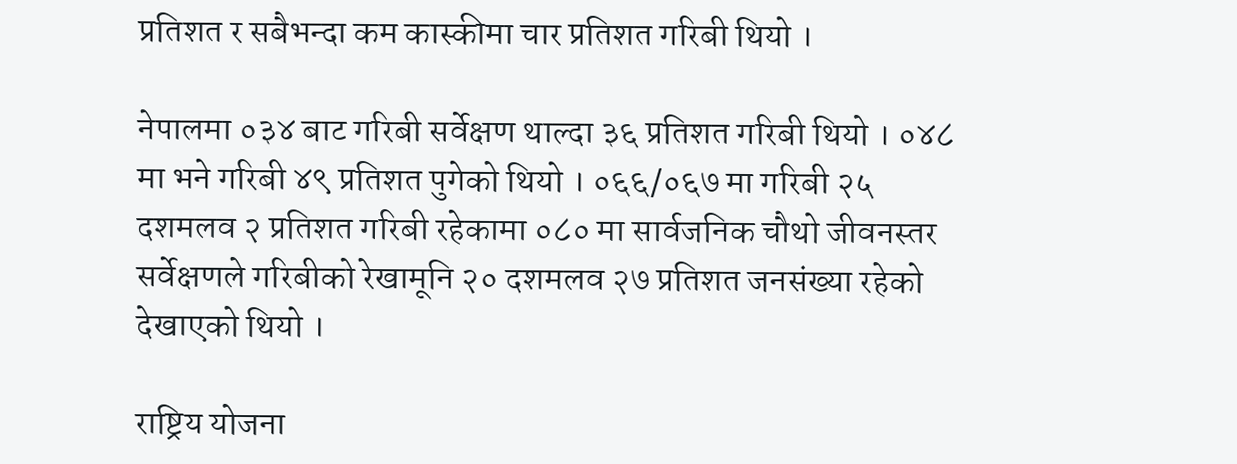प्रतिशत र सबैभन्दा कम कास्कीमा चार प्रतिशत गरिबी थियो ।

नेपालमा ०३४ बाट गरिबी सर्वेक्षण थाल्दा ३६ प्रतिशत गरिबी थियो । ०४८ मा भने गरिबी ४९ प्रतिशत पुगेको थियो । ०६६/०६७ मा गरिबी २५ दशमलव २ प्रतिशत गरिबी रहेकामा ०८० मा सार्वजनिक चौथो जीवनस्तर सर्वेक्षणले गरिबीको रेखामूनि २० दशमलव २७ प्रतिशत जनसंख्या रहेको देखाएको थियो ।

राष्ट्रिय योजना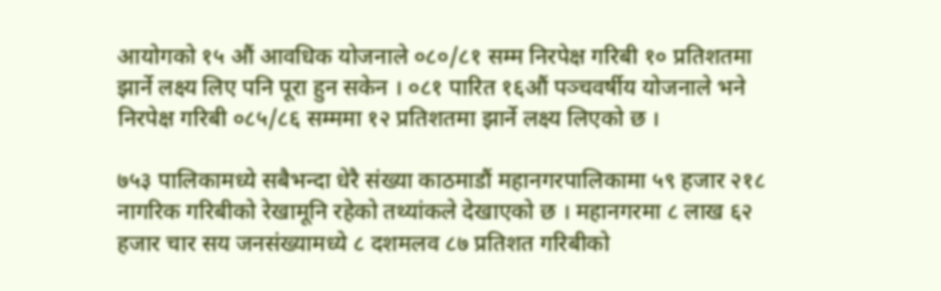आयोगको १५ औं आवधिक योजनाले ०८०/८१ सम्म निरपेक्ष गरिबी १० प्रतिशतमा झार्ने लक्ष्य लिए पनि पूरा हुन सकेन । ०८१ पारित १६औं पञ्चवर्षीय योजनाले भने निरपेक्ष गरिबी ०८५/८६ सम्ममा १२ प्रतिशतमा झार्ने लक्ष्य लिएको छ ।

७५३ पालिकामध्ये सबैभन्दा धेरै संख्या काठमाडौं महानगरपालिकामा ५९ हजार २१८ नागरिक गरिबीको रेखामूनि रहेको तथ्यांकले देखाएको छ । महानगरमा ८ लाख ६२ हजार चार सय जनसंख्यामध्ये ८ दशमलव ८७ प्रतिशत गरिबीको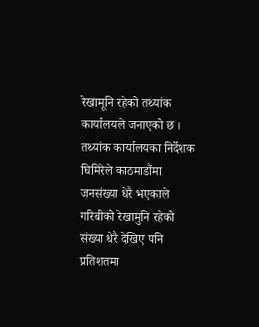रेखामूनि रहेको तथ्यांक कार्यालयले जनाएको छ । तथ्यांक कार्यालयका निर्देशक  घिमिरेले काठमाडौंमा जनसंख्या धेरै भएकाले गरिबीको रेखामुनि रहेको संख्या धेरै देखिए पनि प्रतिशतमा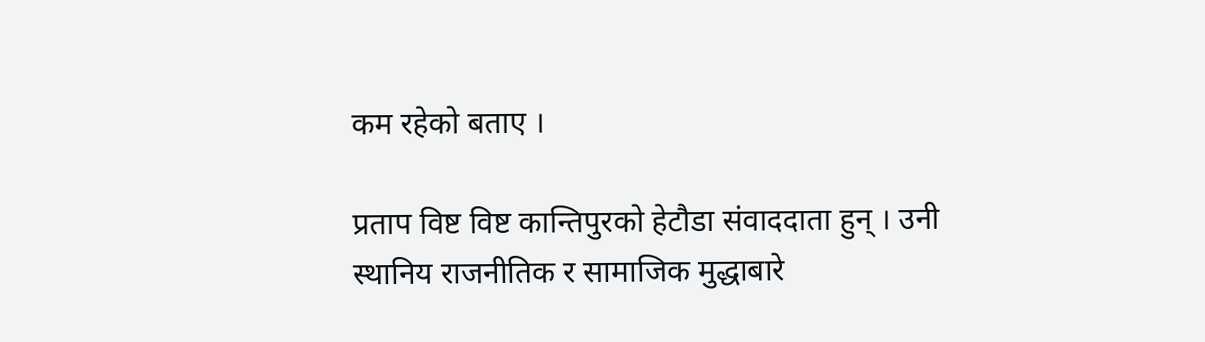कम रहेको बताए ।

प्रताप विष्ट विष्ट कान्तिपुरको हेटौडा संवाददाता हुन् । उनी स्थानिय राजनीतिक र सामाजिक मुद्धाबारे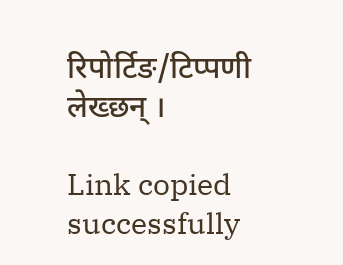रिपोर्टिङ/टिप्पणी लेख्छन् ।

Link copied successfully